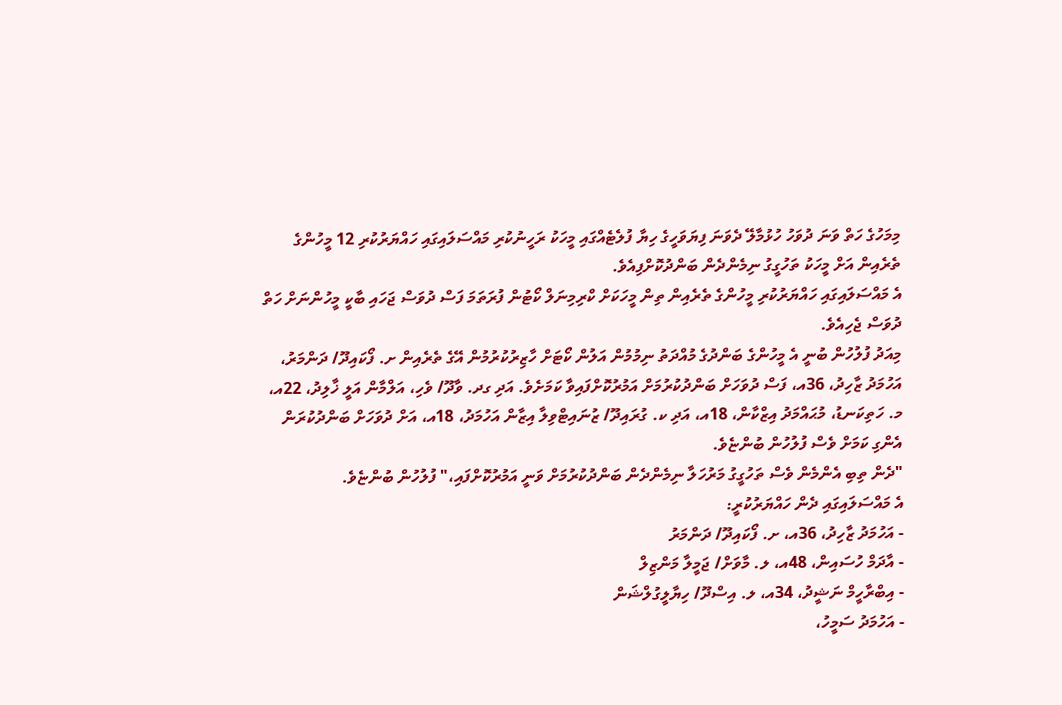މިމަހުގެ ހަތް ވަނަ ދުވަހު ހުޅުމާލޭ ދެވަނަ ފިޔަވަހީގެ ހިޔާ ފުލެޓެއްގައި މީހަކު ރަހީނުކުރި މައްސަލައިގައި ހައްޔަރުކުރި 12 މީހުންގެ ތެރެއިން އަށް މީހަކު ތަހުގީގު ނިމެންދެން ބަންދުކޮށްފިއެވެ.
އެ މައްސަލައިގައި ހައްޔަރުކުރި މީހުންގެ ތެރެއިން ތިން މީހަކަށް ކްރިމިނަލް ކޯޓުން ފުރަތަމަ ފަސް ދުވަސް ޖަހައި ބާކީ މީހުންނަށް ހަތް ދުވަސް ޖެހިއެވެ.
މިއަދު ފުލުހުން ބުނީ އެ މީހުންގެ ބަންދުގެ މުއްދަތު ނިމުމުން އަލުން ކޯޓަށް ހާޒިރުކުރުމުން އޭގެ ތެރެއިން ށ. ފޯކައިދޫ/ ދަންމަރު، އަހުމަދު ޒާހިދު، 36އ، ފަސް ދުވަހަށް ބަންދުކުރުމަށް އަމުރުކޮށްފައިވާ ކަމަށެވެ. އަދި ގދ. ވާދޫ/ ވެހި، އަލްމާން އަލީ ޚާލިދު، 22އ، މ. ހަތިކަނޑު، މުޙައްމަދު އިޒްކާން، 18އ، އަދި ކ. ގުރައިދޫ/ ޒުނައިޓްވިލާ އިޒާން އަހުމަދު، 18އ، އަށް ދުވަހަށް ބަންދުކުރަން އެންގި ކަމަށް ވެސް ފުލުހުން ބުންޏެވެ.
"ދެން ތިބި އެންމެން ވެސް ތަހުގީގު މަރުހަލާ ނިމެންދެން ބަންދުކުރުމަށް ވަނީ އަމުރުކޮށްފައި،" ފުލުހުން ބުންޏެވެ.
އެ މައްސަލައިގައި ދެން ހައްޔަރުކުރީ:
- އަހުމަދު ޒާހިދު، 36އ، ށ. ފޯކައިދޫ/ ދަންމަރު
- އާދަމް ހުސައިން، 48އ، ލ. މާވަށް/ ޖަމީލާ މަންޒިލް
- އިބްރާހީމް ނަޝީދު، 34އ، ލ. އިސްދޫ/ ހިޔާލީގުލްޝަން
- އަހުމަދު ސަމީހު،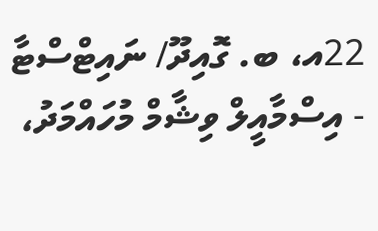22އ، ބ. ގޮއިދޫ/ ނައިޓްސްޓާ
- އިސްމާއީލް ވިޝާމް މުހައްމަދު،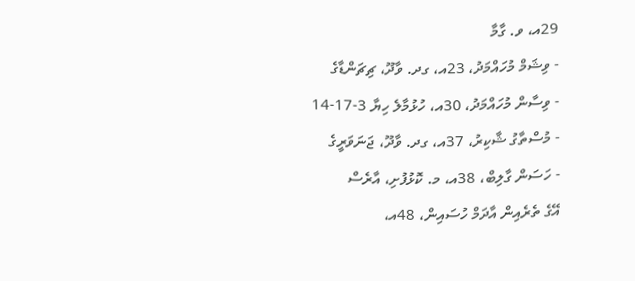29އ، ވ. ގާމާ
- ވިޝަމް މުހައްމަދު، 23އ، ގދ. ވާދޫ، ޗިޗަންޑާގެ
- ވިސާން މުހައްމަދު، 30އ، ހުޅުމާލެ ހިޔާ 3-17-14
- މުސްތާގު ޝާކިރު، 37އ، ގދ. ވާދޫ، ޖަނަވަރީގެ
- ހަސަން ގާލިބް، 38އ، މ. ކޮޅުފުށި، އާރެސް
އޭގެ ތެރެއިން އާދަމް ހުސައިން، 48އ،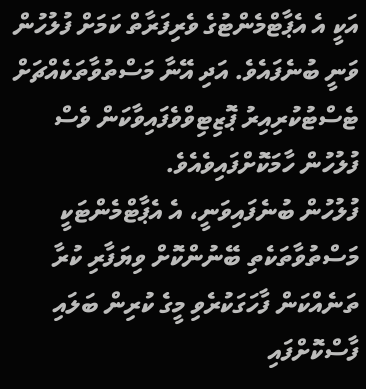އަކީ އެ އެޕާޓްމެންޓުގެ ވެރިފަރާތް ކަމަށް ފުލުހުން ވަނީ ބުނެފައެވެ. އަދި އޭނާ މަސްތުވާތަކެއްޗަށް ޓެސްޓުކުރިއިރު ޕޮޒިޓިވްވެފައިވާކަން ވެސް ފުލުހުން ހާމަކޮށްފައިވެއެވެ.
ފުލުހުން ބުނެފައިވަނީ، އެ އެޕާޓްމެންޓަކީ މަސްތުވާތަކެތި ބޭނުންކޮށް ވިޔަފާރި ކުރާ ތަނެއްކަން ފާހަގަކުރެވި މީގެ ކުރިން ބަލައި ފާސްކޮށްފައި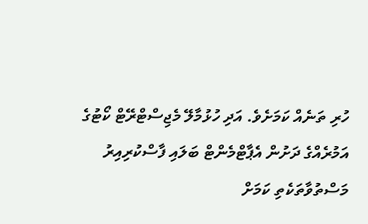ހުރި ތަނެއް ކަމަށެވެ. އަދި ހުޅުމާލޭ މެޖިސްޓްރޭޓް ކޯޓުގެ އަމުރެއްގެ ދަށުން އެޕާޓްމެންޓް ބަލައި ފާސްކުރިއިރު މަސްތުވާތަކެތި ކަމަށް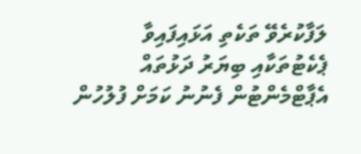ލަފާކުރެވޭ ތަކެތި އަޅައިފައިވާ ޕެކެޓުތަކާއި ބިޔަރު ދަޅުތައް އެޕާޓްމެންޓުން ފެނުނު ކަމަށް ފުލުހުން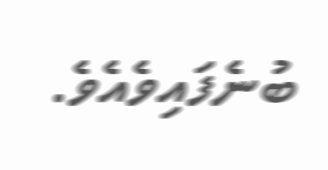ބުނެފައިވެއެވެ.